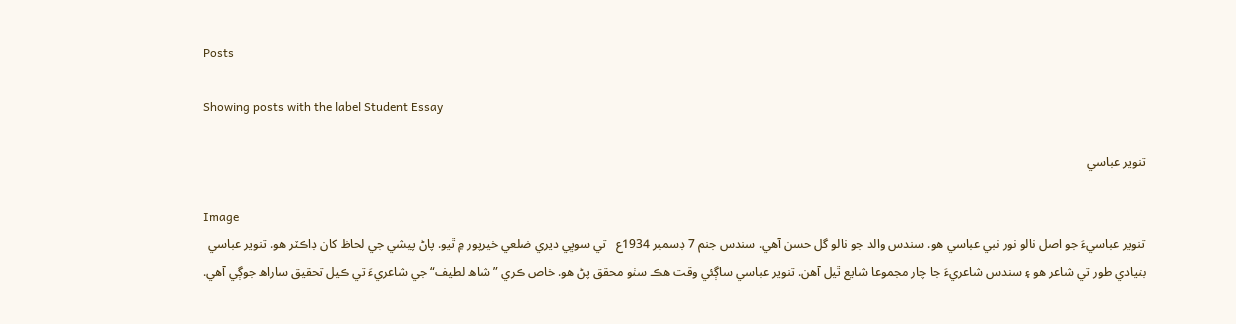Posts

Showing posts with the label Student Essay

تنوير عباسي

Image
تنوير عباسيءَ جو اصل نالو نور نبي عباسي ھو. سندس والد جو نالو گل حسن آھي. سندس جنم 7 ڊسمبر 1934ع   تي سوڀي ديري ضلعي خيرپور ۾ ٿيو. پاڻ پيشي جي لحاظ کان ڊاڪٽر ھو. تنوير عباسي بنيادي طور تي شاعر ھو ۽ سندس شاعريءَ جا چار مجموعا شايع ٿيل آھن. تنوير عباسي ساڳئي وقت ھڪ سٺو محقق پڻ ھو. خاص ڪري ”شاھ لطيف“ جي شاعريءَ تي ڪيل تحقيق ساراھ جوڳي آھي.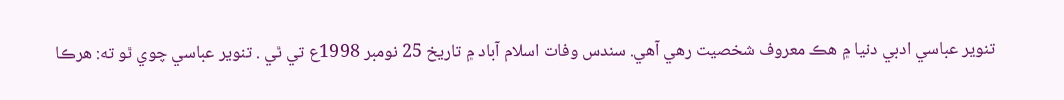تنوير عباسي ادبي دنيا ۾ ھڪ معروف شخصيت رھي آھي. سندس وفات اسلام آباد ۾ تاريخ 25 نومبر 1998ع تي ٿي . تنوير عباسي چوي ٿو ته: ھرڪا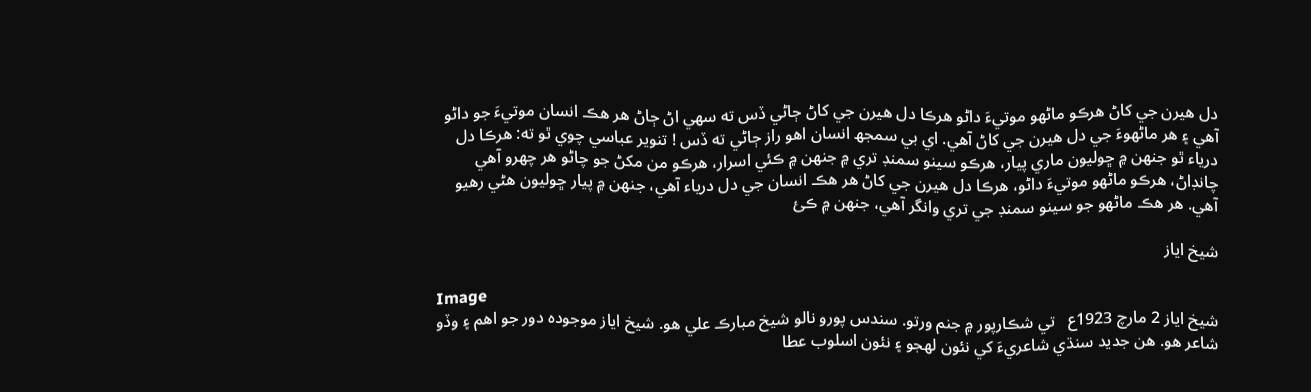دل ھيرن جي کاڻ ھرڪو ماڻھو موتيءَ داڻو ھرڪا دل ھيرن جي کاڻ ڄاڻي ڏس ته سھي اڻ ڄاڻ ھر ھڪ انسان موتيءَ جو داڻو آھي ۽ ھر ماڻھوءَ جي دل ھيرن جي کاڻ آھي. اي بي سمجھ انسان اھو راز ڄاڻي ته ڏس ! تنوير عباسي چوي ٿو ته: ھرڪا دل درياء ٿو جنهن ۾ ڇوليون ماري پيار، ھرڪو سينو سمنڊ تري ۾ جنهن ۾ ڪئي اسرار، ھرڪو من مکڻ جو چاڻو ھر چھرو آھي چانڊاڻ، ھرڪو ماڻھو موتيءَ داڻو، ھرڪا دل ھيرن جي کاڻ ھر ھڪ انسان جي دل درياء آھي، جنهن ۾ پيار ڇوليون ھڻي رھيو آھي. ھر ھڪ ماڻھو جو سينو سمنڊ جي تري وانگر آھي، جنهن ۾ ڪئ

شيخ اياز

Image
شيخ اياز 2 مارچ 1923ع   تي شڪارپور ۾ جنم ورتو. سندس پورو نالو شيخ مبارڪ علي ھو. شيخ اياز موجوده دور جو اھم ۽ وڏو شاعر ھو. ھن جديد سنڌي شاعريءَ کي نئون لھجو ۽ نئون اسلوب عطا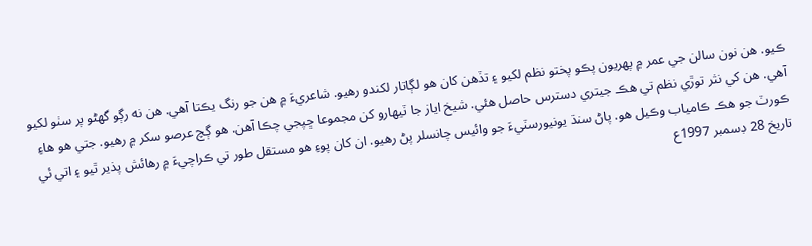ڪيو. ھن نون سالن جي عمر ۾ پھريون پڪو پختو نظم لکيو ۽ تڏھن کان ھو لڳاتار لکندو رھيو. شاعريءَ ۾ ھن جو رنگ يڪتا آھي. ھن نه رڳو گھڻو پر سٺو لکيو آھي. ھن کي نثر توڙي نظم تي ھڪ جيتري دسترس حاصل ھئي. شيخ اياز جا ٽيھارو کن مجموعا ڇپجي چڪا آھن. ھو ڳچ عرصو سکر ۾ رھيو. جتي ھو ھاءِ ڪورٽ جو ھڪ ڪامياب وڪيل ھو. پاڻ سنڌ يونيورسٽيءَ جو وائيس چانسلر پڻ رھيو. ان کان پوءِ ھو مستقل طور تي ڪراچيءَ ۾ رھائش پذير ٿيو ۽ اتي ئي تاريخ 28 ڊسمبر 1997ع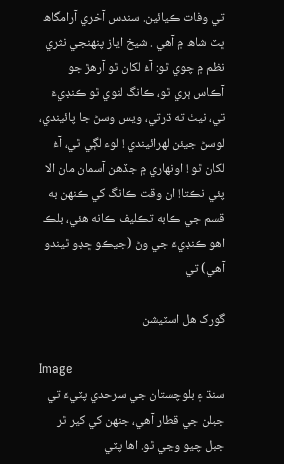تي وفات ڪيائين. سندس آخري آرامگاھ ڀٽ شاھ ۾ آھي . شيخ اياز پنهنجي نثري نظم ۾ چوي ٿو: آءُ لکان ٿو آرھڙ جو آڪاس ٻري ٿو، ڪانگ لنوي ٿو ڪنڊيءَ تي، نيٺ ته ڌرتي، ويس وسڻ جا پائيندي، لوسڻ جيئن لھرائيندي ! لوء لڳي ٿي، آءُ لکان ٿو ! اونهاري ۾ جڏھن آسمان مان الا پئي نڪتا! ان وقت ڪانگ کي ڪنهن به قسم جي ڪابه تڪليف ڪانه ھئي، بلڪ اھو ڪنڊيءَ جي وڻ (جيڪو ڇڊو ٿيندو آھي) تي

گورک هل اسٽيشن

Image
سنڌ ۽ بلوچستان جي سرحدي پٽيءَ تي جبلن جي قطار آھي، جنهن کي کير ٿر جبل چيو وڃي ٿو. اھا پٽي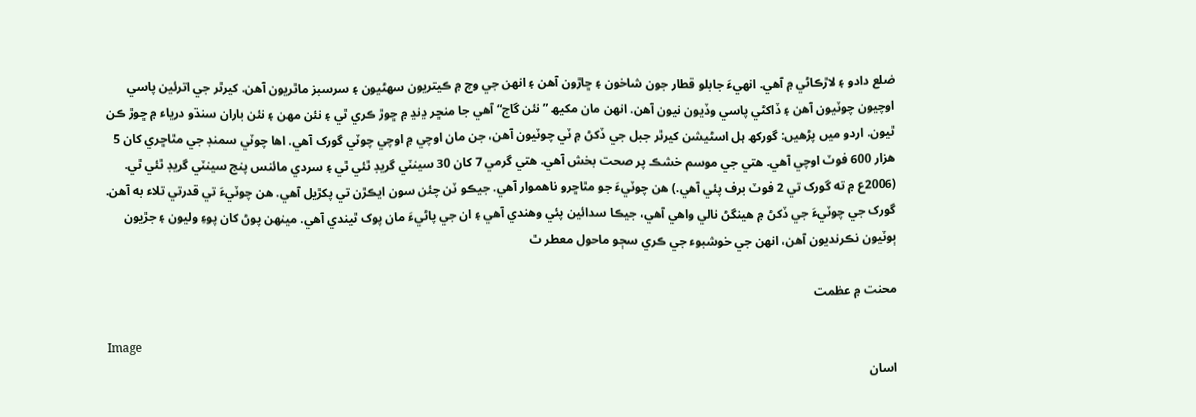ضلع دادو ۽ لاڙڪاڻي ۾ آھي. انهيءَ جابلو قطار جون شاخون ۽ ڇاڙون آھن ۽ انهن جي وچ ۾ ڪيتريون سھڻيون ۽ سرسبز ماٿريون آھن. کيرٿر جي اترئين پاسي اوچيون چوٽيون آھن ۽ ڏاکڻي پاسي وڏيون نيون آھن. انهن مان مکيھ ”نئن گاج“ آھي جا منڇر ڍنڍ ۾ ڇوڙ ڪري ٿي ۽ نئن مھن ۽ نئن باران سنڌو درياء ۾ ڇوڙ ڪن ٿيون. اردو میں پڑھیں: گورکھ ہل اسٹیشن کيرٿر جبل جي ڏکڻ ۾ ٽي چوٽيون آھن، جن مان اوچي ۾ اوچي چوٽي گورک آھي. اھا چوٽي سمنڊ جي مٿاڇري کان 5 ھزار 600 فوٽ اوچي آھي. ھتي جي موسم خشڪ پر صحت بخش آھي. ھتي گرمي 7 کان 30 سينٽي گريڊ ٿئي ٿي ۽ سردي مائنس پنج سينٽي گريڊ ٿئي ٿي. (2006ع ۾ ته گورک تي 2 فوٽ برف پئي آھي.) ھن چوٽيءَ جو مٿاڇرو ناھموار آھي. جيڪو ٽن چئن سون ايڪڙن تي پکڙيل آھي. ھن چوٽيءَ تي قدرتي تلاء به آھن. گورک جي چوٽيءَ جي ڏکڻ ۾ ھينگڻ نالي واھي آھي، جيڪا سدائين پئي وھندي آھي ۽ ان جي پاڻيءَ مان پوک ٿيندي آھي. مينهن پوڻ کان پوءِ وليون ۽ جڙيون ٻوٽيون نڪرنديون آھن، انهن جي خوشبوء جي ڪري سڄو ماحول معطر ٿ

محنت ۾ عظمت

Image
اسان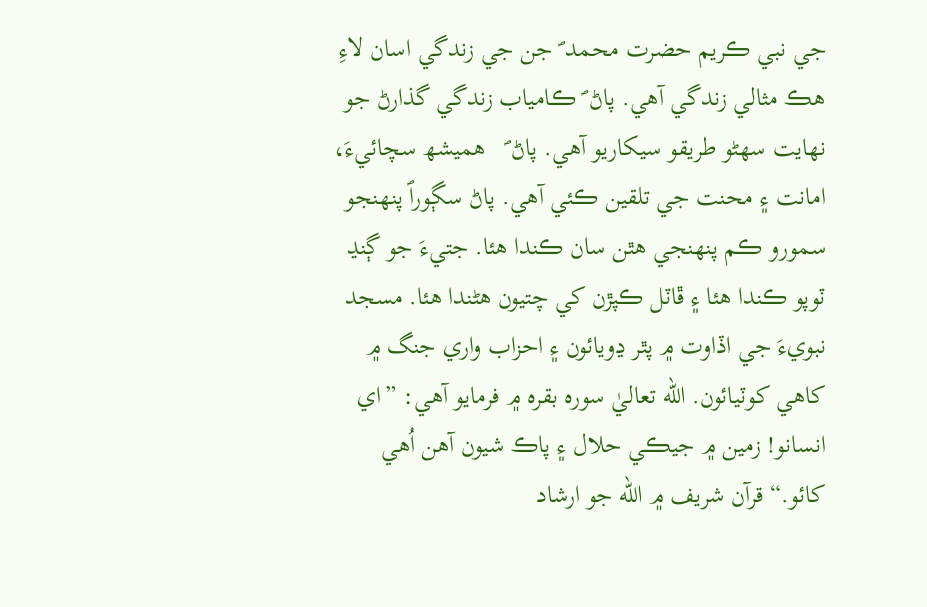جي نبي ڪريم حضرت محمد ؐ جن جي زندگي اسان لاءِ ھڪ مثالي زندگي آھي. پاڻ ؐ ڪامياب زندگي گذارڻ جو نهايت سھڻو طريقو سيکاريو آھي. پاڻ ؐ   ھميشھ سچائيءَ، امانت ۽ محنت جي تلقين ڪئي آھي. پاڻ سڳوراؐ پنهنجو سمورو ڪم پنهنجي ھٿن سان ڪندا ھئا. جتيءَ جو ڳنڍ ٽوپو ڪندا ھئا ۽ ڦاٽل ڪپڙن کي چتيون ھڻندا ھئا. مسجد نبويءَ جي اڏاوت ۾ پٿر ڍويائون ۽ احزاب واري جنگ ۾ کاھي کوٽيائون. الله تعاليٰ سوره بقره ۾ فرمايو آھي: ”اي انسانو! زمين ۾ جيڪي حلال ۽ پاڪ شيون آھن اُھي کائو.“ قرآن شريف ۾ الله جو ارشاد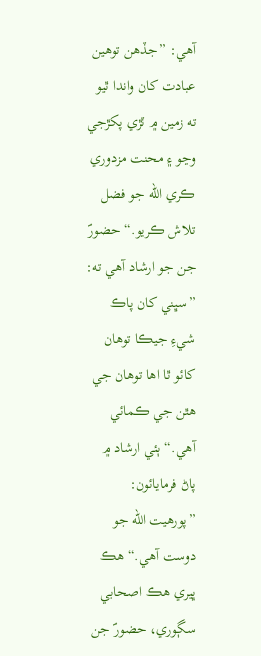آھي: ”جڏھن توھين عبادت کان واندا ٿيو ته زمين ۾ ٽڙي پکڙجي وڃو ۽ محنت مزدوري ڪري الله جو فضل تلاش ڪريو.“ حضورؐ جن جو ارشاد آھي ته: ”سڀني کان پاڪ شيءِ جيڪا توھان کائو ٿا اھا توھان جي ھٿن جي ڪمائي آهي.“ ٻئي ارشاد ۾ پاڻ فرمايائون: ”پورھيت الله جو دوست آھي.“ ھڪ ڀيري ھڪ اصحابي سڳوري، حضورؐ جن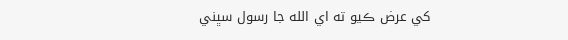کي عرض ڪيو ته اي الله جا رسول سڀني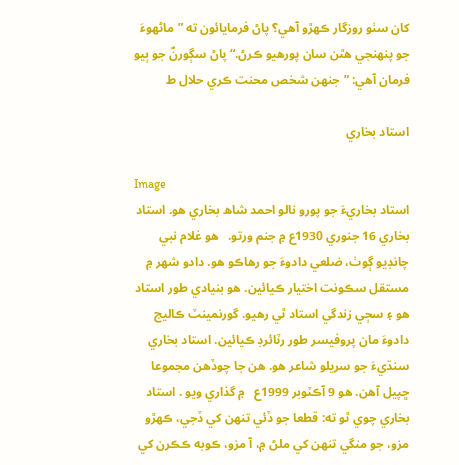کان سٺو روزگار ڪھڙو آھي؟ پاڻ فرمايائون ته ”ماڻھوءَ جو پنهنجي ھٿن سان پورھيو ڪرڻ.“ پاڻ سڳورنؐ جو ٻيو فرمان آھي: ”جنهن شخص محنت ڪري حلال ط

استاد بخاري

Image
استاد بخاريءَ جو پورو نالو احمد شاھ بخاري ھو. استاد بخاري 16 جنوري 1930ع ۾ جنم ورتو.   ھو غلام نبي چانڊيو ڳوٺ، ضلعي دادوءَ جو رھاڪو ھو. دادو شھر ۾ مستقل سڪونت اختيار ڪيائين. ھو بنيادي طور استاد ھو ۽ سڄي زندگي استاد ٿي رھيو. گورنمينٽ ڪاليج دادوءَ مان پروفيسر طور رٽائرڊ ڪيائين. استاد بخاري سنڌيءَ جو سريلو شاعر ھو. ھن جا چوڏھن مجموعا ڇپيل آھن. ھو 9 آڪٽوبر 1999ع   ۾ گذاري ويو . استاد بخاري چوي ٿو ته: قطعا جو ڏئي تنهن کي ڏجي، ڪھڙو مزو، جو منگي تنهن کي ملڻ ۾، آ مزو، ڪوبه ڪڪرن کي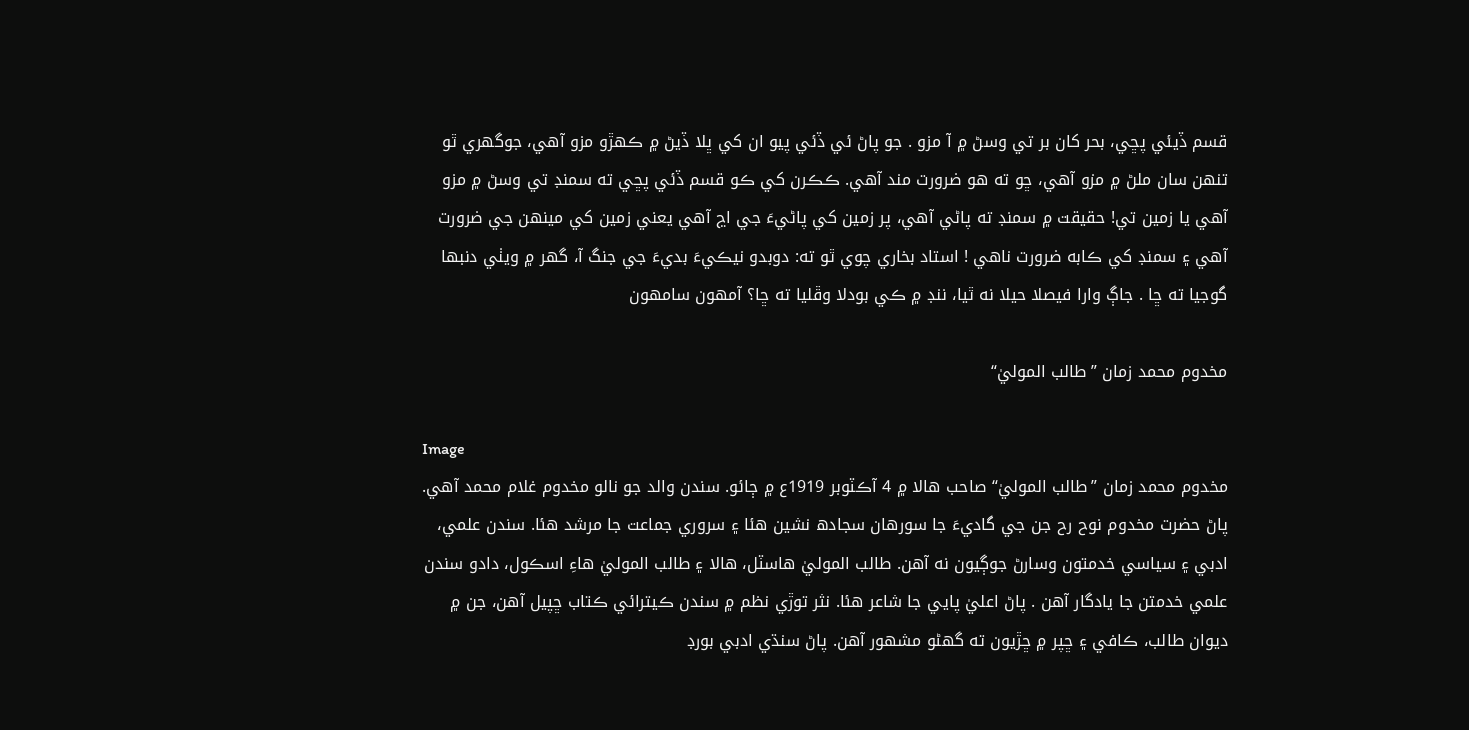قسم ڏيئي پڇي، بحر کان بر تي وسڻ ۾ آ مزو . جو پاڻ ئي ڏئي پيو ان کي ڀلا ڏيڻ ۾ ڪھڙو مزو آھي، جوگھري ٿو تنهن سان ملڻ ۾ مزو آھي، ڇو ته ھو ضرورت مند آھي. ڪڪرن کي ڪو قسم ڏئي پڇي ته سمنڊ تي وسڻ ۾ مزو آھي يا زمين تي! حقيقت ۾ سمنڊ ته پاڻي آھي، پر زمين کي پاڻيءَ جي اڃ آھي يعني زمين کي مينهن جي ضرورت آھي ۽ سمنڊ کي ڪابه ضرورت ناھي ! استاد بخاري چوي ٿو ته: دوبدو نيڪيءَ بديءَ جي جنگ آ، گھر ۾ ويٺي دنبها گوجيا ته ڇا . جاڳ وارا فيصلا حيلا نه ٿيا، ننڊ ۾ ڪي بودلا وڦليا ته ڇا؟ آمھون سامھون

مخدوم محمد زمان ”طالب الموليٰ“

Image
مخدوم محمد زمان ”طالب الموليٰ“ صاحب ھالا ۾ 4 آڪٽوبر 1919ع ۾ ڄائو. سندن والد جو نالو مخدوم غلام محمد آھي. پاڻ حضرت مخدوم نوح رح جن جي گاديءَ جا سورھان سجادھ نشين ھئا ۽ سروري جماعت جا مرشد ھئا. سندن علمي، ادبي ۽ سياسي خدمتون وسارڻ جوڳيون نه آھن. طالب الموليٰ ھاسٽل، ھالا ۽ طالب الموليٰ ھاءِ اسڪول، دادو سندن علمي خدمتن جا يادگار آھن . پاڻ اعليٰ پايي جا شاعر ھئا. نثر توڙي نظم ۾ سندن ڪيترائي ڪتاب ڇپيل آھن، جن ۾ ديوان طالب، ڪافي ۽ ڇپر ۾ ڇڙيون ته گھڻو مشھور آھن. پاڻ سنڌي ادبي بورڊ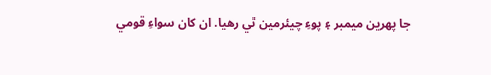جا پھرين ميمبر ۽ پوءِ چيئرمين ٿي رھيا. ان کان سواءِ قومي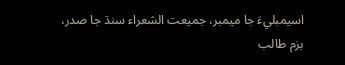اسيمبليءَ جا ميمبر، جميعت الشعراء سنڌ جا صدر، بزم طالب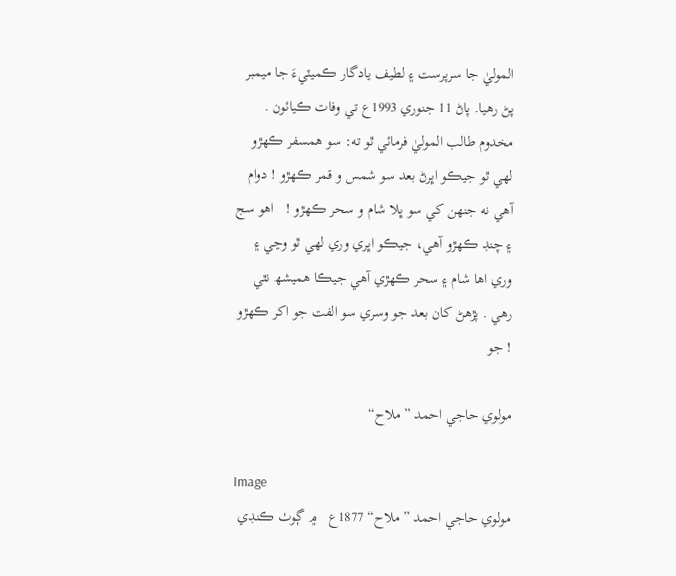الموليٰ جا سرپرست ۽ لطيف يادگار ڪميٽيءَ جا ميمبر پڻ رھيا. پاڻ 11 جنوري 1993ع تي وفات ڪيائون . مخدوم طالب الموليٰ فرمائي ٿو ته: سو ھمسفر ڪھڙو لھي ٿو جيڪو اڀرڻ بعد سو شمس و قمر ڪھڙو ! دوام آھي نه جنهن کي سو ڀلا شام و سحر ڪھڙو !   اھو سج ۽ چنڊ ڪھڙو آھي، جيڪو اڀري وري لھي ٿو وڃي ۽ وري اھا شام ۽ سحر ڪھڙي آھي جيڪا ھميشھ نٿي رھي . پڙھڻ کان بعد جو وسري سو الفت جو اکر ڪھڙو ! جو

مولوي حاجي احمد ”ملاح“

Image
مولوي حاجي احمد ”ملاح“ 1877ع   ۾ ڳوٺ ڪنڊي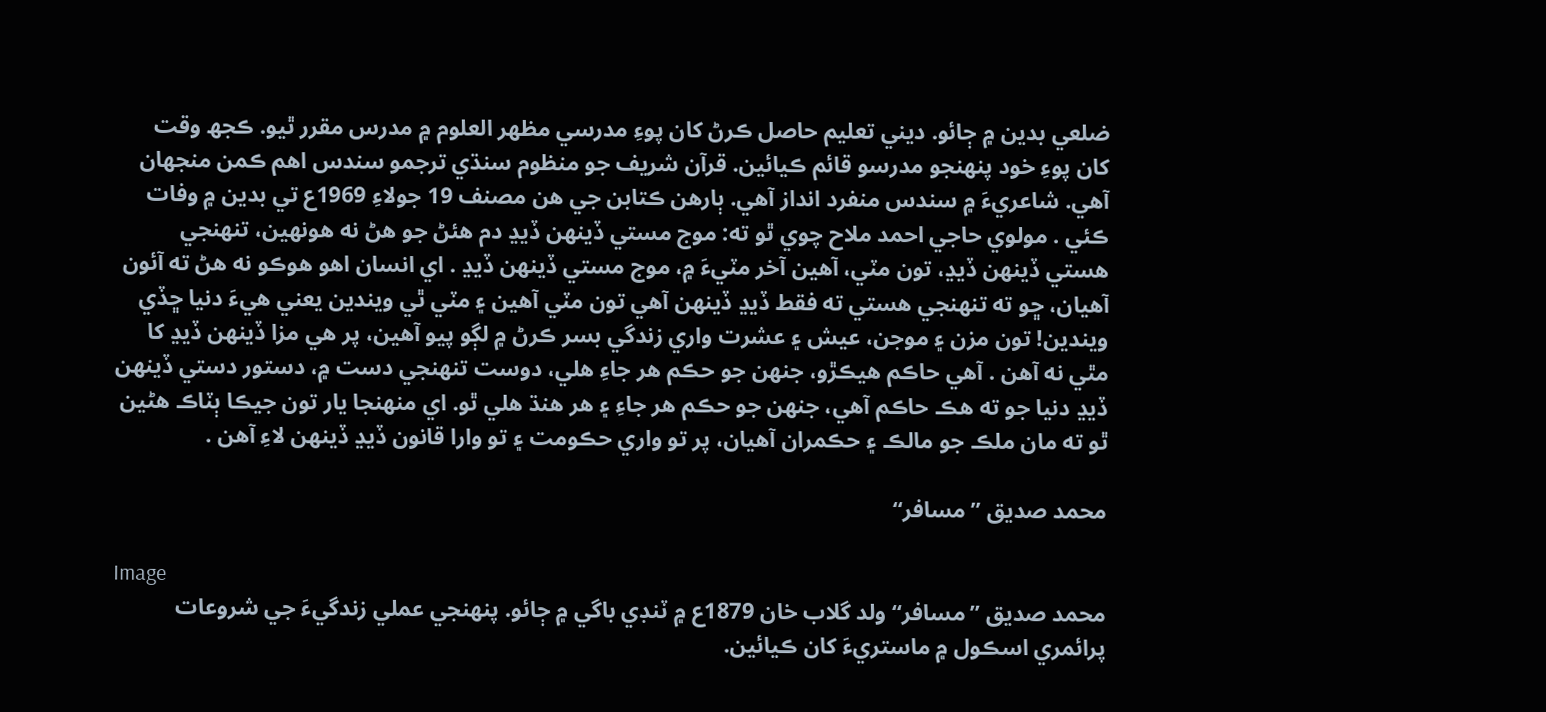ضلعي بدين ۾ ڄائو. ديني تعليم حاصل ڪرڻ کان پوءِ مدرسي مظھر العلوم ۾ مدرس مقرر ٿيو. ڪجھ وقت کان پوءِ خود پنهنجو مدرسو قائم ڪيائين. قرآن شريف جو منظوم سنڌي ترجمو سندس اھم ڪمن منجھان آھي. شاعريءَ ۾ سندس منفرد انداز آھي. ٻارھن ڪتابن جي ھن مصنف 19 جولاءِ 1969ع تي بدين ۾ وفات ڪئي . مولوي حاجي احمد ملاح چوي ٿو ته: موج مستي ڏينهن ڏيڍ دم ھئڻ جو ھڻ نه ھونهين، تنهنجي ھستي ڏينهن ڏيڍ، تون مٽي، آھين آخر مٽيءَ ۾، موج مستي ڏينهن ڏيڍ . اي انسان اھو ھوڪو نه ھڻ ته آئون آھيان، ڇو ته تنهنجي ھستي ته فقط ڏيڍ ڏينهن آھي تون مٽي آھين ۽ مٽي ٿي ويندين يعني ھيءَ دنيا ڇڏي ويندين! تون مزن ۽ موجن، عيش ۽ عشرت واري زندگي بسر ڪرڻ ۾ لڳو پيو آھين، پر ھي مزا ڏينهن ڏيڍ کا مٿي نه آھن . آھي حاڪم ھيڪڙو، جنهن جو حڪم ھر جاءِ ھلي، دوست تنهنجي دست ۾، دستور دستي ڏينهن ڏيڍ دنيا جو ته ھڪ حاڪم آھي، جنهن جو حڪم ھر جاءِ ۽ ھر ھنڌ ھلي ٿو. اي منهنجا يار تون جيڪا ٻٽاڪ ھڻين ٿو ته مان ملڪ جو مالڪ ۽ حڪمران آھيان، پر تو واري حڪومت ۽ تو وارا قانون ڏيڍ ڏينهن لاءِ آھن .

محمد صديق ”مسافر“

Image
محمد صديق ”مسافر“ ولد گلاب خان 1879ع ۾ ٽنڊي باگي ۾ ڄائو. پنهنجي عملي زندگيءَ جي شروعات پرائمري اسڪول ۾ ماستريءَ کان ڪيائين.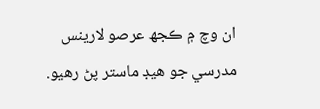ان وچ ۾ ڪجھ عرصو لارينس مدرسي جو ھيڊ ماستر پڻ رھيو.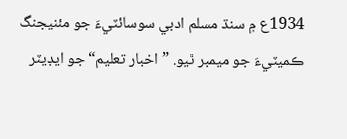1934ع ۾ سنڌ مسلم ادبي سوسائٽيءَ جو مئنيجنگ ڪميٽيءَ جو ميمبر ٿيو. ”اخبار تعليم“ جو ايڊيٽر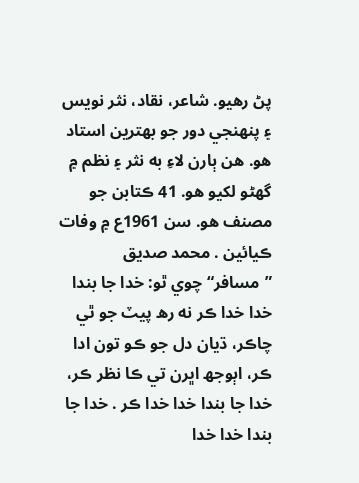پڻ رھيو. شاعر، نقاد، نثر نويس ۽ پنهنجي دور جو بهترين استاد ھو. ھن ٻارن لاءِ به نثر ۽ نظم ۾ گھڻو لکيو ھو. 41 ڪتابن جو مصنف ھو. سن 1961ع ۾ وفات ڪيائين . محمد صديق ”مسافر“ چوي ٿو: خدا جا بندا خدا خدا ڪر نه رھ پيٽ جو ٿي چاڪر، ڌيان دل جو ڪو تون ادا ڪر، اٻوجھ اڀرن تي ڪا نظر ڪر، خدا جا بندا خدا خدا ڪر . خدا جا بندا خدا خدا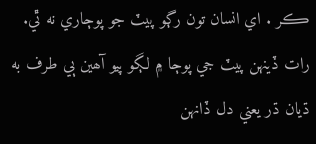ڪر . اي انسان تون رڳو پيٽ جو پوڄاري نه ٿي. رات ڏينهن پيٽ جي پوڄا ۾ لڳو پيو آھين ٻي طرف به ڌيان ڌر يعني دل ڏانهن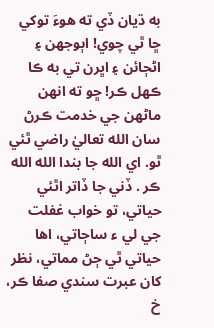به ڌيان ڏي ته ھوءَ توکي ڇا ٿي چوي! اٻوجھن ۽ اڻڄائن ۽ اڀرن تي به ڪا ڪھل ڪر! ڇو ته انهن ماڻھن جي خدمت ڪرڻ سان الله تعاليٰ راضي ٿئي ٿو. اي الله جا بندا الله الله ڪر . ڏني جا ڏاتر اٿئي حياتي، تو خواب غفلت جي لي ء ساڄاتي، اھا حياتي ٿي ڄڻ مماتي، نظر کان عبرت سندي صفا ڪر، خ